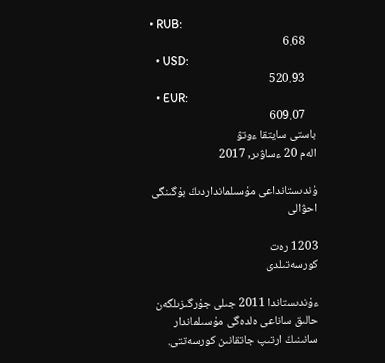• RUB:
    6.68
  • USD:
    520.93
  • EUR:
    609.07
باستى سايتقا ءوتۋ
الەم 20 ءساۋىر, 2017

ۇندىستانداعى مۇسىلمانداردىڭ بۇگىنگى احۋالى

1203 رەت
كورسەتىلدى

ءۇندىستاندا 2011 جىلى جۇرگىزىلگەن حالىق ساناعى ەلدەگى مۇسىلماندار سانىنىڭ ارتىپ جاتقانىن كورسەتتى.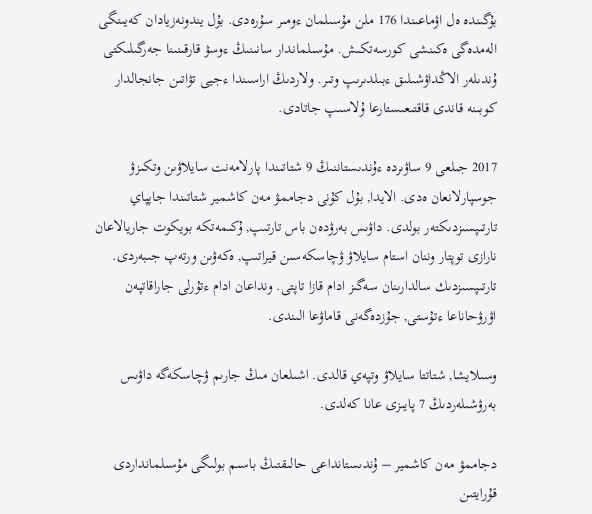بۇگىندە ەل اۋماعىندا 176 ملن مۇسىلمان ءومىر سۇرەدى. بۇل يندونەزيادان كەيىنگى الەمدەگى ەكىنشى كورسەتكىش. مۇسىلماندار سانىنىڭ ءوسۋ قارقىنىنا جەرگىلىكتى ۇندىلەر الاڭداۋشىلىق ءبىلدىرىپ وتىر. ولاردىڭ اراسىندا ءجيى تۋاتىن جانجالدار كوبىنە قاندى قاقتىعىستارعا ۇلاسىپ جاتادى.

2017 جىلعى 9 ساۋىردە ءۇندىستاننىڭ 9 شتاتىندا پارلامەنت سايلاۋىن وتكىزۋ جوسپارلانعان ەدى. الايدا, بۇل كۇنى دجاممۋ مەن كاشمير شتاتىندا جاپپاي تارتىپسىزدىكتەر بولدى. داۋىس بەرۋدەن باس تارتىپ, ۇكىمەتكە بويكوت جاريالاعان نارازى توپتار وننان استام سايلاۋ ۋچاسكەسىن قيراتىپ, ەكەۋىن ورتەپ جىبەردى. تارتىپسىزدىك سالدارىنان سەگىز ادام قازا تاپتى. ونداعان ادام ءتۇرلى جاراقاتپەن اۋرۋحاناعا ءتۇستى, جۇزدەگەنى قاماۋعا الىندى.

وسىلايشا, شتاتتا سايلاۋ وتپەي قالدى. اشىلعان مىڭ جارىم ۋچاسكەگە داۋىس بەرۋشىلەردىڭ 7 پايىزى عانا كەلدى.

دجاممۋ مەن كاشمير – ۇندىستانداعى حالىقتىڭ باسىم بولىگى مۇسىلمانداردى قۇرايتىن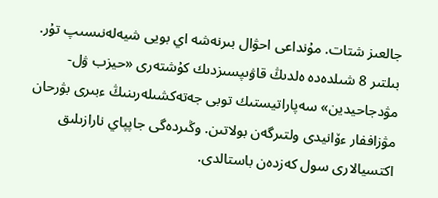جالعىز شتات. مۇنداعى احۋال بىرنەشە اي بويى شيەلەنىسىپ تۇر. بىلتىر 8 شىلدەدە ەلدىڭ قاۋىپسىزدىك كۇشتەرى «حيزب ۋل-مۋدجاحيدين» سەپاراتيستىك توبى جەتەكشىلەرىنىڭ ءبىرى بۋرحان مۋزاففار ءۆانيدى ولتىرگەن بولاتىن. وڭىردەگى جاپپاي نارازىلىق اكتسيالارى سول كەزدەن باستالدى.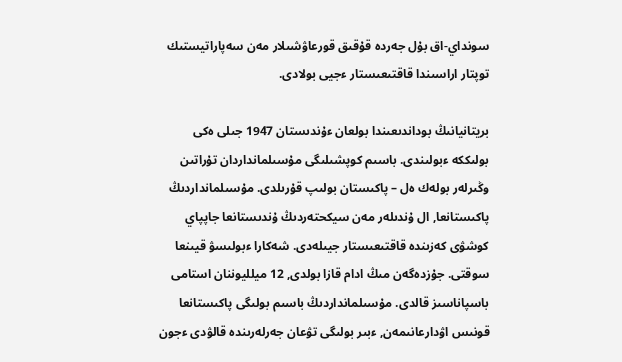سونداي-اق بۇل جەردە قۇقىق قورعاۋشىلار مەن سەپاراتيستىك توپتار اراسىندا قاقتىعىستار ءجيى بولادى.

بريتانيانىڭ بوداندىعىندا بولعان ءۇندىستان 1947 جىلى ەكى بولىككە ءبولىندى. باسىم كوپشىلىگى مۇسىلمانداردان تۇراتىن وڭىرلەر بولەك ەل – پاكىستان بولىپ قۇرىلدى. مۇسىلمانداردىڭ پاكىستانعا, ال ۇندىلەر مەن سيكحتەردىڭ ۇندىستانعا جاپپاي كوشۋى كەزىندە قاقتىعىستار جيىلەدى. شەكارا ءبولىسۋ قيىنعا سوقتى. جۇزدەگەن مىڭ ادام قازا بولدى, 12 ميلليوننان استامى باسپاناسىز قالدى. مۇسىلمانداردىڭ باسىم بولىگى پاكىستانعا قونىس اۋدارعانىمەن, ءبىر بولىگى تۋعان جەرلەرىندە قالۋدى ءجون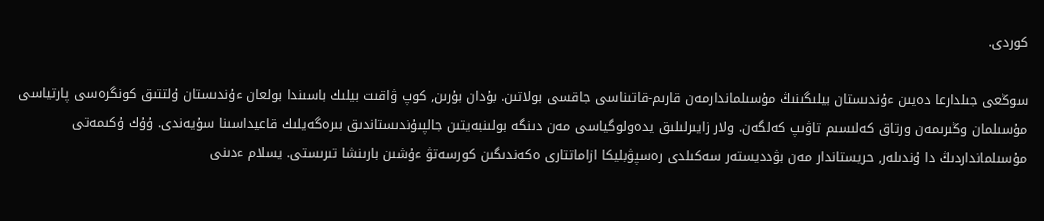كوردى.

سوڭعى جىلدارعا دەيىن ءۇندىستان بيلىگىنىڭ مۇسىلماندارمەن قارىم-قاتىناسى جاقسى بولاتىن. بۇدان بۇرىن, كوپ ۋاقىت بيلىك باسىندا بولعان ءۇندىستان ۇلتتىق كونگرەسى پارتياسى مۇسىلمان وڭىرىمەن ورتاق كەلىسىم تاۋىپ كەلگەن. ولار زايىرلىلىق يدەولوگياسى مەن دىنگە بولىنبەيتىن جالپىۇندىستاندىق بىرەگەيلىك قاعيداسىنا سۇيەندى. ۇۇك ۇكىمەتى مۇسىلمانداردىڭ دا ۇندىلەر, حريستاندار مەن بۋدديستەر سەكىلدى رەسپۋبليكا ازاماتتارى ەكەندىگىن كورسەتۋ ءۇشىن بارىنشا تىرىستى. يسلام ءدىنى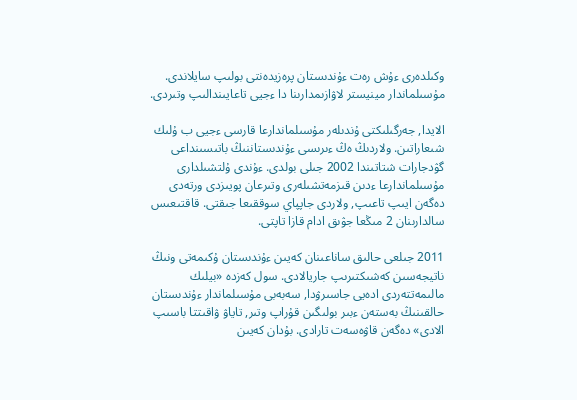وكىلدەرى ءۇش رەت ءۇندىستان پرەزيدەنتى بولىپ سايلاندى. مۇسىلماندار مينيستر لاۋازىمدارىنا دا ءجيى تاعايىندالىپ وتىردى.

الايدا, جەرگىلىكتى ۇندىلەر مۇسىلماندارعا قارسى ءجيى ب ۇلىك شىعاراتىن. ولاردىڭ ەڭ ءىرىسى ءۇندىستاننىڭ باتىسىنداعى گۋدجارات شتاتىندا 2002 جىلى بولدى. ءۇندى ۇلتشىلدارى مۇسىلماندارعا ءدىن قىزمەتشىلەرى وتىرعان پويىزدى ورتەدى دەگەن ايىپ تاعىپ, ولاردى جاپپاي سوققىعا جىقتى. قاقتىعىس سالدارىنان 2 مىڭعا جۋىق ادام قازا تاپتى.

2011 جىلعى حالىق ساناعىنان كەيىن ءۇندىستان ۇكىمەتى ونىڭ ناتيجەسىن كەشىكتىرىپ جاريالادى. سول كەزدە «بيلىك مالىمەتتەردى ادەيى جاسىرۋدا, سەبەبى مۇسىلماندار ءۇندىستان حالقىنىڭ بەستەن ءبىر بولىگىن قۇراپ وتىر, تاياۋ ۋاقىتتا باسىپ الادى» دەگەن قاۋەسەت تارادى. بۇدان كەيىن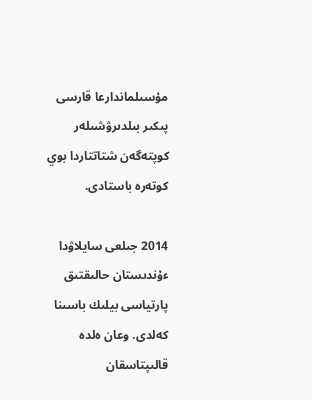مۇسىلماندارعا قارسى پىكىر بىلدىرۋشىلەر كوپتەگەن شتاتتاردا بوي كوتەرە باستادى.

2014 جىلعى سايلاۋدا ءۇندىستان حالىقتىق پارتياسى بيلىك باسىنا كەلدى. وعان ەلدە قالىپتاسقان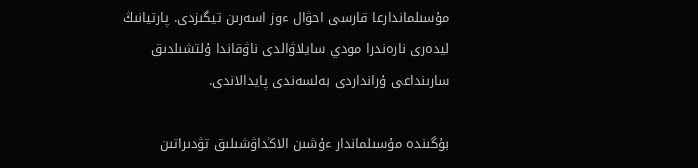مۇسىلماندارعا قارسى احۋال ءوز اسەرىن تيگىزدى. پارتيانىڭ ليدەرى نارەندرا مودي سايلاۋالدى ناۋقاندا ۇلتشىلدىق سارىنداعى ۇرانداردى بەلسەندى پايدالاندى.

بۇگىندە مۇسىلماندار ءۇشىن الاڭداۋشىلىق تۋدىراتىن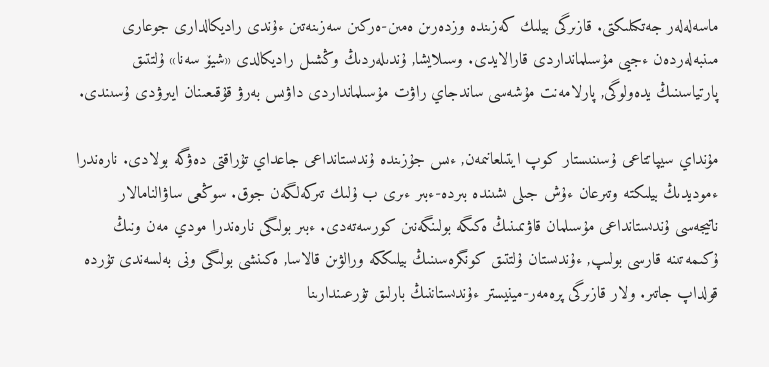ماسەلەلەر جەتكىلىكتى. قازىرگى بيلىك كەزىندە وزدەرىن ەمىن-ەركىن سەزىنەتىن ءۇندى راديكالدارى جوعارى مىنبەلەردەن ءجيى مۇسىلمانداردى قارالايدى. وسىلايشا, ۇندىلەردىڭ وڭشىل راديكالدى «شيۆ سەنا» ۇلتتىق پارتياسىنىڭ يدەولوگى, پارلامەنت مۇشەسى ساندجاي راۋت مۇسىلمانداردى داۋىس بەرۋ قۇقىعىنان ايىرۋدى ۇسىندى.

مۇنداي سيپاتتاعى ۇسىنىستار كوپ ايتىلعانىمەن, ءىس جۇزىندە ۇندىستانداعى جاعداي تۇراقتى دەۋگە بولادى. نارەندرا ءموديدىڭ بيلىكتە وتىرعان ءۇش جىلى ىشىندە بىردە-ءبىر ءىرى ب ۇلىك تىركەلگەن جوق. سوڭعى ساۋالنامالار ناتيجەسى ۇندىستانداعى مۇسىلمان قاۋىمىنىڭ ەكىگە بولىنگەنىن كورسەتەدى. ءبىر بولىگى نارەندرا مودي مەن ونىڭ ۇكىمەتىنە قارسى بولىپ, ءۇندىستان ۇلتتىق كونگرەسىنىڭ بيلىككە ورالۋىن قالاسا, ەكىنشى بولىگى ونى بەلسەندى تۇردە قولداپ جاتىر. ولار قازىرگى پرەمەر-مينيستر ءۇندىستاننىڭ بارلىق تۇرعىندارىنا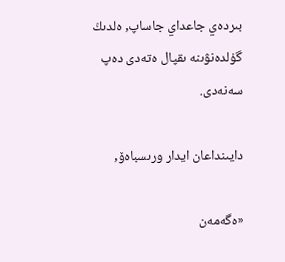بىردەي جاعداي جاساپ, ەلدىڭ گۇلدەنۋىنە ىقپال ەتەدى دەپ سەنەدى.

دايىنداعان ايدار ورىسباەۆ,

«ەگەمەن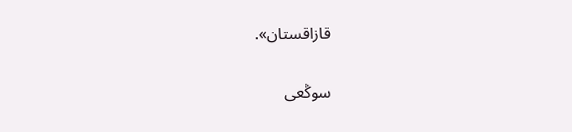قازاقستان».

سوڭعى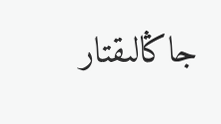جاڭالىقتار